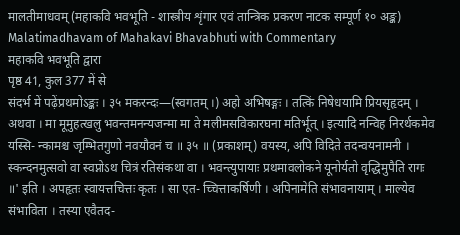मालतीमाधवम् (महाकवि भवभूति - शास्त्रीय शृंगार एवं तान्त्रिक प्रकरण नाटक सम्पूर्ण १० अङ्क)
Malatimadhavam of Mahakavi Bhavabhuti with Commentary
महाकवि भवभूति द्वारा
पृष्ठ 41, कुल 377 में से
संदर्भ में पढ़ेंप्रथमोऽङ्कः । ३५ मकरन्दः—(स्वगतम् ।) अहो अभिषङ्गः । तत्किं निषेधयामि प्रियसृहृदम् । अथवा । मा मूमुहत्खलु भवन्तमनन्यजन्मा मा ते मलीमसविकारघना मतिर्भूत् । इत्यादि नन्विह निरर्थकमेव यस्सि- न्कामश्च जृम्भितगुणो नवयौवनं च ॥ ३५ ॥ (प्रकाशम्) वयस्य, अपि विदिते तदन्वयनामनी । स्कन्दनमुत्सवो वा स्वप्नोऽथ चित्रं रतिसंकथा वा । भवन्त्युपायाः प्रथमावलोकने यूनोर्यतो वृद्धिमुपैति रागः ॥' इति । अपहृतः स्वायत्तचित्तः कृतः । सा एत- च्चित्ताकर्षिणी । अपिनामेति संभावनायाम् । माल्येव संभाविता । तस्या एवैतद-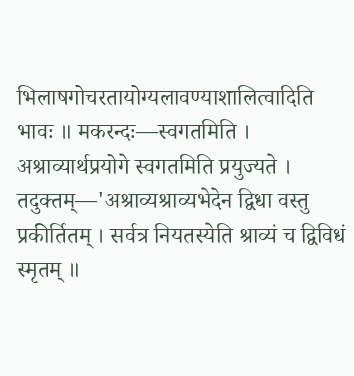भिलाषगोचरतायोग्यलावण्याशालित्वादिति भावः ॥ मकरन्दः—स्वगतमिति । अश्राव्यार्थप्रयोगे स्वगतमिति प्रयुज्यते । तदुक्तम्—'अश्राव्यश्राव्यभेदेन द्विधा वस्तु प्रकीर्तितम् । सर्वत्र नियतस्येति श्राव्यं च द्विविधं स्मृतम् ॥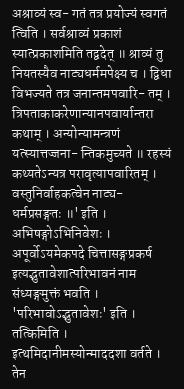अश्राव्यं स्व- गतं तत्र प्रयोज्यं स्वगतं त्विति । सर्वश्राव्यं प्रकाशं स्यात्प्रकाशमिति तद्वदेत् ॥ श्राव्यं तु नियतस्यैव नाट्यधर्ममपेक्ष्य च । द्विधा विभज्यते तत्र जनान्तमपवारि- तम् । त्रिपताकाकरेणान्यानपवार्यान्तरा कथाम् । अन्योन्यामन्त्रणं यत्स्यात्तज्जना- न्तिकमुच्यते ॥ रहस्यं कथ्यतेऽन्यत्र परावृत्यापवारितम् । वस्तुनिर्वाहकत्वेन नाट्य- धर्मप्रसङ्गतः ॥' इति । अभिषङ्गोऽभिनिवेशः । अपूर्वोऽयमेकपदे चित्तासङ्गप्रकर्ष इत्यद्भुतावेशात्परिभावनं नाम संध्यङ्गमुक्तं भवति । 'परिभावोऽद्भुतावेशः' इति । तत्किमिति । इत्थमिदानीमस्योन्माददशा वर्तते । तेन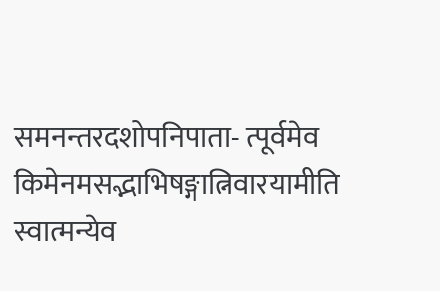समनन्तरदशोपनिपाता- त्पूर्वमेव किमेनमसद्भाभिषङ्गात्निवारयामीति स्वात्मन्येव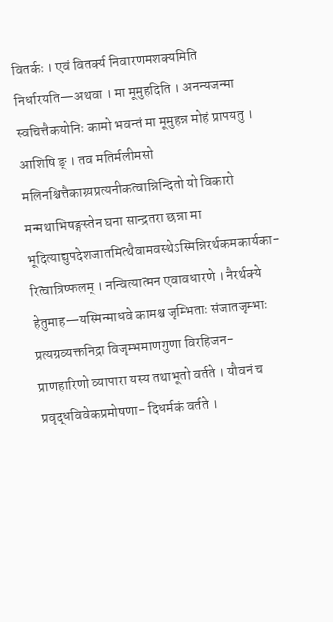वितर्कः । एवं वितर्क्य निवारणमशक्यमिति निर्धारयति—अथवा । मा मूमुहदिति । अनन्यजन्मा स्वचित्तैकयोनिः कामो भवन्तं मा मूमुहन्न मोहं प्रापयतु । आशिषि ङ् । तव मतिर्मलीमसो मलिनश्चित्तैकाग्र्यप्रत्यनीकत्वान्निन्दितो यो विकारो मन्मथाभिषङ्गस्तेन घना सान्द्रतरा छन्ना मा भूदित्याद्युपदेशजातमित्थैवामवस्थेऽस्मिन्निरर्थकमकार्यका- रित्वात्रिष्फलम् । नन्वित्यात्मन एवावधारणे । नैरर्थक्ये हेतुमाह—यस्मिन्माधवे कामश्च जृम्भिताः संजातजृम्भाः प्रत्यग्रव्यक्तनिद्रा विजृम्भमाणगुणा विरहिजन- प्राणहारिणो व्यापारा यस्य तथाभूतो वर्तते । यौवनं च प्रवृद्धविवेकप्रमोषणा- दिधर्मकं वर्तते ।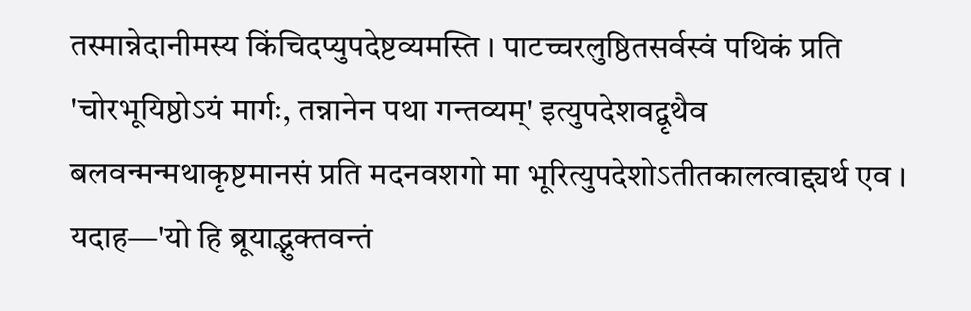तस्मान्नेदानीमस्य किंचिदप्युपदेष्टव्यमस्ति । पाटच्चरलुष्ठितसर्वस्वं पथिकं प्रति 'चोरभूयिष्ठोऽयं मार्गः, तन्नानेन पथा गन्तव्यम्' इत्युपदेशवद्वृथैव बलवन्मन्मथाकृष्टमानसं प्रति मदनवशगो मा भूरित्युपदेशोऽतीतकालत्वाद्द्यर्थ एव । यदाह—'यो हि ब्रूयाद्भुक्तवन्तं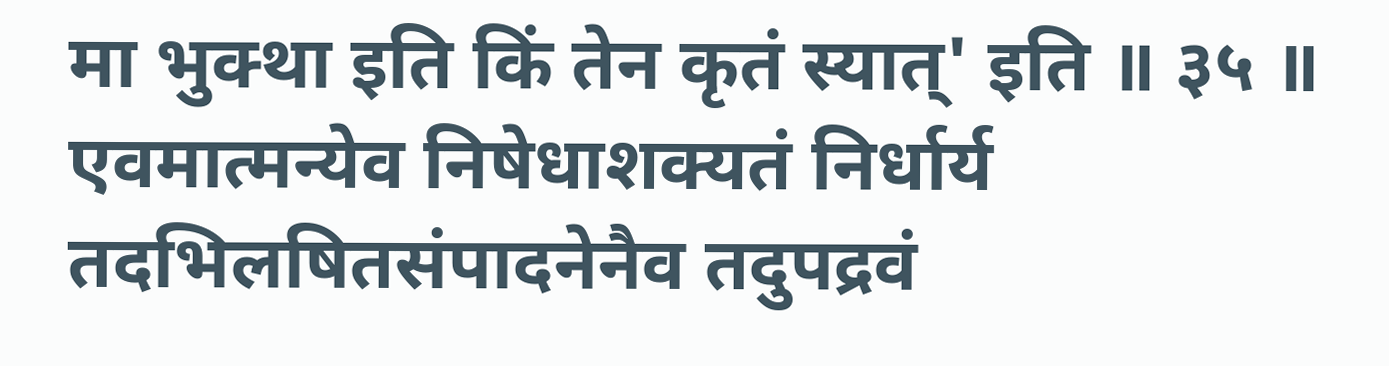मा भुक्था इति किं तेन कृतं स्यात्' इति ॥ ३५ ॥ एवमात्मन्येव निषेधाशक्यतं निर्धार्य तदभिलषितसंपादनेनैव तदुपद्रवं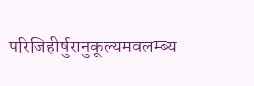परिजिहीर्षुरानुकूल्यमवलम्ब्य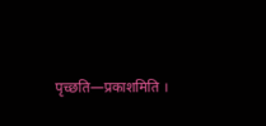पृच्छति—प्रकाशमिति ।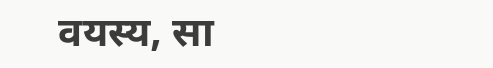वयस्य, सा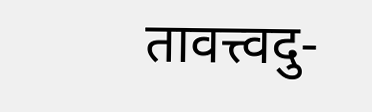तावत्त्वदु-